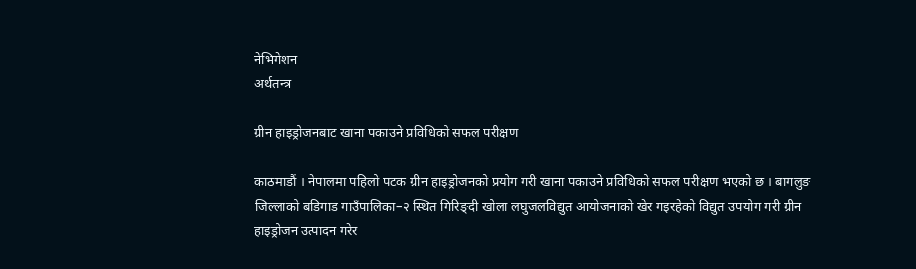नेभिगेशन
अर्थतन्त्र

ग्रीन हाइड्रोजनबाट खाना पकाउने प्रविधिको सफल परीक्षण

काठमाडौं । नेपालमा पहिलो पटक ग्रीन हाइड्रोजनको प्रयोग गरी खाना पकाउने प्रविधिको सफल परीक्षण भएको छ । बागलुङ जिल्लाको बडिगाड गाउँपालिका–२ स्थित गिरिङ्दी खोला लघुजलविद्युत आयोजनाको खेर गइरहेको विद्युत उपयोग गरी ग्रीन हाइड्रोजन उत्पादन गरेर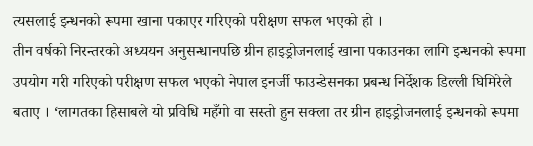त्यसलाई इन्धनको रूपमा खाना पकाएर गरिएको परीक्षण सफल भएको हो ।
तीन वर्षको निरन्तरको अध्ययन अनुसन्धानपछि ग्रीन हाइड्रोजनलाई खाना पकाउनका लागि इन्धनको रूपमा उपयोग गरी गरिएको परीक्षण सफल भएको नेपाल इनर्जी फाउन्डेसनका प्रबन्ध निर्देशक डिल्ली घिमिरेले बताए । ‘लागतका हिसाबले यो प्रविधि महँगो वा सस्तो हुन सक्ला तर ग्रीन हाइड्रोजनलाई इन्धनको रूपमा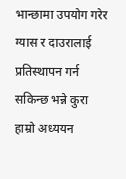भान्छामा उपयोग गरेर ग्यास र दाउरालाई प्रतिस्थापन गर्न सकिन्छ भन्ने कुरा हाम्रो अध्ययन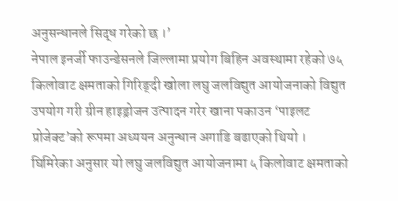अनुसन्धानले सिद्ध गरेको छ ।’
नेपाल इनर्जी फाउन्डेसनले जिल्लामा प्रयोग बिहिन अवस्थामा रहेको ७५ किलोवाट क्षमताको गिरिङ्दी खोला लघु जलविद्युत आयोजनाको विद्युत उपयोग गरी ग्रीन हाइड्रोजन उत्पादन गरेर खाना पकाउन ‘पाइलट प्रोजेक्ट’को रूपमा अध्ययन अनुन्धान अगाडि बढाएको थियो ।
घिमिरेका अनुसार यो लघु जलविद्युत आयोजनामा ५ किलोवाट क्षमताको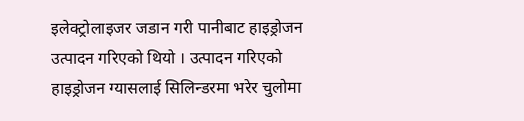इलेक्ट्रोलाइजर जडान गरी पानीबाट हाइड्रोजन उत्पादन गरिएको थियो । उत्पादन गरिएको हाइड्रोजन ग्यासलाई सिलिन्डरमा भरेर चुलोमा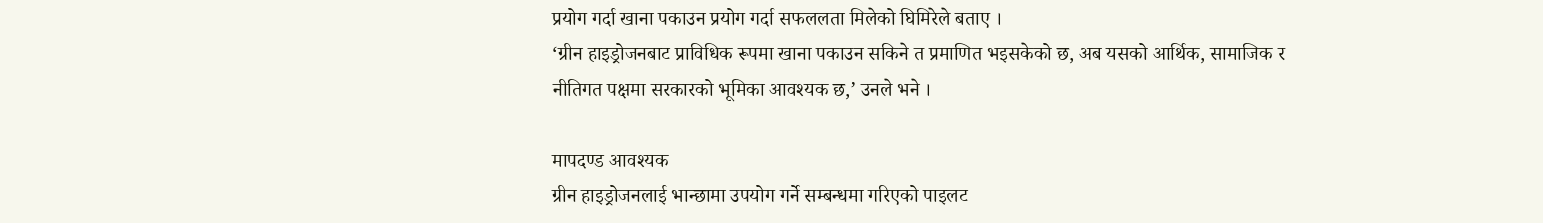प्रयोग गर्दा खाना पकाउन प्रयोग गर्दा सफललता मिलेको घिमिरेले बताए ।
‘ग्रीन हाइड्रोजनबाट प्राविधिक रूपमा खाना पकाउन सकिने त प्रमाणित भइसकेको छ, अब यसको आर्थिक, सामाजिक र नीतिगत पक्षमा सरकारको भूमिका आवश्यक छ,’ उनले भने ।

मापदण्ड आवश्यक
ग्रीन हाइड्रोजनलाई भान्छामा उपयोग गर्ने सम्बन्धमा गरिएको पाइलट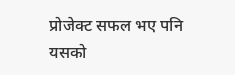प्रोजेक्ट सफल भए पनि यसको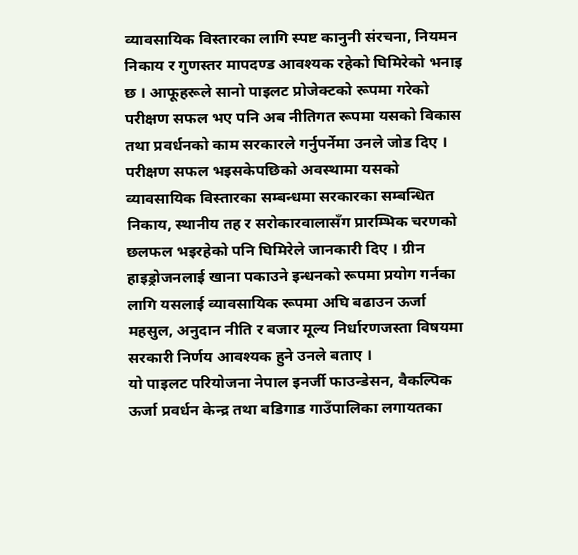व्यावसायिक विस्तारका लागि स्पष्ट कानुनी संरचना, नियमन निकाय र गुणस्तर मापदण्ड आवश्यक रहेको घिमिरेको भनाइ छ । आफूहरूले सानो पाइलट प्रोजेक्टको रूपमा गरेको परीक्षण सफल भए पनि अब नीतिगत रूपमा यसको विकास तथा प्रवर्धनको काम सरकारले गर्नुपर्नेमा उनले जोड दिए ।
परीक्षण सफल भइसकेपछिको अवस्थामा यसको व्यावसायिक विस्तारका सम्बन्धमा सरकारका सम्बन्धित निकाय, स्थानीय तह र सरोकारवालासँग प्रारम्भिक चरणको छलफल भइरहेको पनि घिमिरेले जानकारी दिए । ग्रीन हाइड्रोजनलाई खाना पकाउने इन्धनको रूपमा प्रयोग गर्नका लागि यसलाई व्यावसायिक रूपमा अघि बढाउन ऊर्जा महसुल, अनुदान नीति र बजार मूल्य निर्धारणजस्ता विषयमा सरकारी निर्णय आवश्यक हुने उनले बताए ।
यो पाइलट परियोजना नेपाल इनर्जी फाउन्डेसन, वैकल्पिक ऊर्जा प्रवर्धन केन्द्र तथा बडिगाड गाउँपालिका लगायतका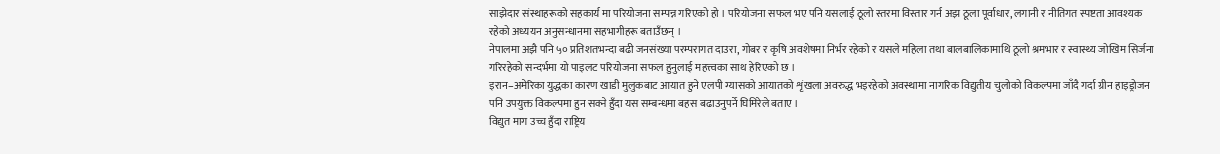साझेदार संस्थाहरूको सहकार्य मा परियोजना सम्पन्न गरिएको हो । परियोजना सफल भए पनि यसलाई ठूलो स्तरमा विस्तार गर्न अझ ठूला पूर्वाधार, लगानी र नीतिगत स्पष्टता आवश्यक रहेको अध्ययन अनुसन्धानमा सहभागीहरू बताउँछन् ।
नेपालमा अझै पनि ५० प्रतिशतभन्दा बढी जनसंख्या परम्परागत दाउरा, गोबर र कृषि अवशेषमा निर्भर रहेको र यसले महिला तथा बालबालिकामाथि ठूलो श्रमभार र स्वास्थ्य जोखिम सिर्जना गरिरहेको सन्दर्भमा यो पाइलट परियोजना सफल हुनुलाई महत्त्वका साथ हेरिएको छ ।
इरान–अमेरिका युद्धका कारण खाडी मुलुकबाट आयात हुने एलपी ग्यासको आयातको शृंखला अवरुद्ध भइरहेको अवस्थामा नागरिक विद्युतीय चुलोको विकल्पमा जाँदै गर्दा ग्रीन हाइड्रोजन पनि उपयुक्त विकल्पमा हुन सक्ने हुँदा यस सम्बन्धमा बहस बढाउनुपर्ने घिमिरेले बताए ।
विद्युत माग उच्च हुँदा राष्ट्रिय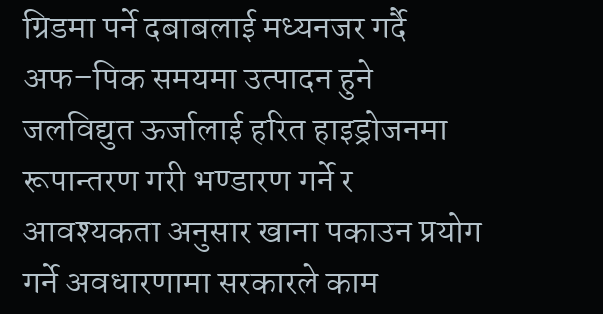ग्रिडमा पर्ने दबाबलाई मध्यनजर गर्दै अफ–पिक समयमा उत्पादन हुने जलविद्युत ऊर्जालाई हरित हाइड्रोजनमा रूपान्तरण गरी भण्डारण गर्ने र आवश्यकता अनुसार खाना पकाउन प्रयोग गर्ने अवधारणामा सरकारले काम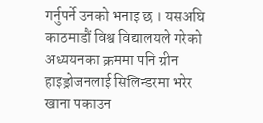गर्नुपर्ने उनको भनाइ छ । यसअघि काठमाडौं विश्व विद्यालयले गरेको अध्ययनका क्रममा पनि ग्रीन हाइड्रोजनलाई सिलिन्डरमा भरेर खाना पकाउन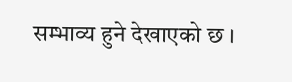सम्भाव्य हुने देखाएको छ ।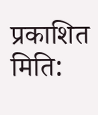प्रकाशित मिति: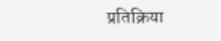प्रतिक्रिया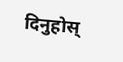दिनुहोस्